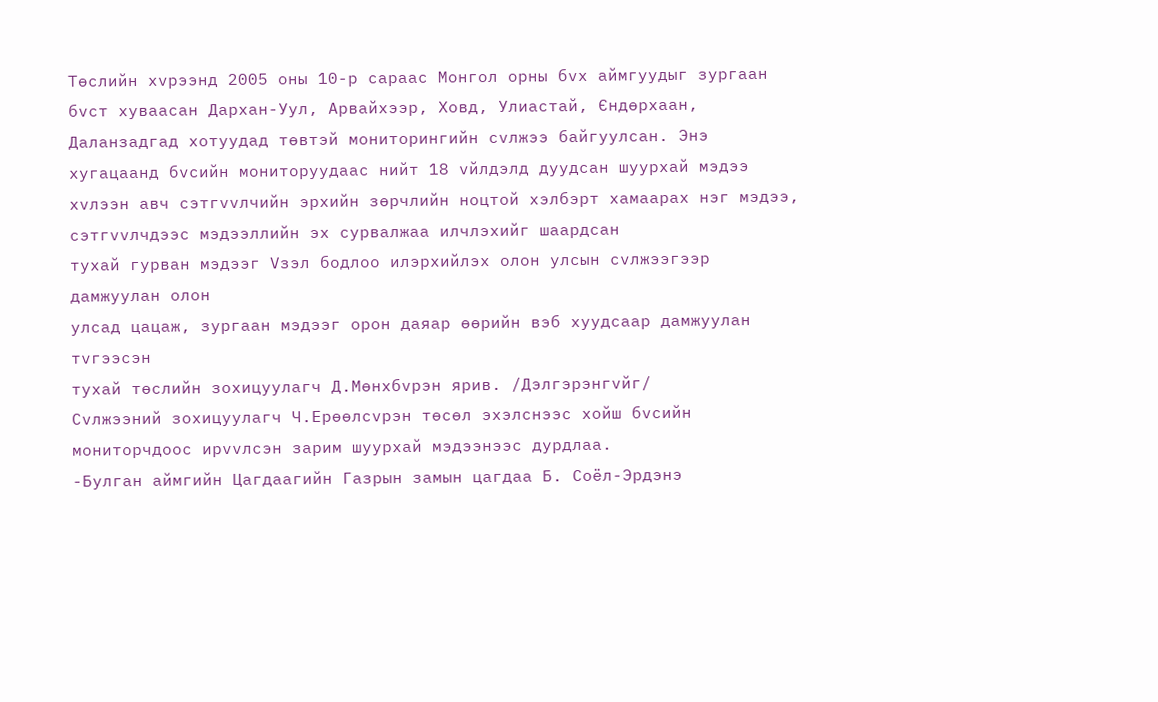Төслийн хvрээнд 2005 оны 10-р сараас Монгол орны бvх аймгуудыг зургаан бvст хуваасан Дархан-Уул, Арвайхээр, Ховд, Улиастай, Єндөрхаан, Даланзадгад хотуудад төвтэй мониторингийн сvлжээ байгуулсан. Энэ хугацаанд бvсийн мониторуудаас нийт 18 vйлдэлд дуудсан шуурхай мэдээ хvлээн авч сэтгvvлчийн эрхийн зөрчлийн ноцтой хэлбэрт хамаарах нэг мэдээ, сэтгvvлчдээс мэдээллийн эх сурвалжаа илчлэхийг шаардсан
тухай гурван мэдээг Vзэл бодлоо илэрхийлэх олон улсын сvлжээгээр дамжуулан олон
улсад цацаж, зургаан мэдээг орон даяар өөрийн вэб хуудсаар дамжуулан тvгээсэн
тухай төслийн зохицуулагч Д.Мөнхбvрэн ярив. /Дэлгэрэнгvйг/
Сvлжээний зохицуулагч Ч.Ерөөлсvрэн төсөл эхэлснээс хойш бvсийн мониторчдоос ирvvлсэн зарим шуурхай мэдээнээс дурдлаа.
-Булган аймгийн Цагдаагийн Газрын замын цагдаа Б. Соёл-Эрдэнэ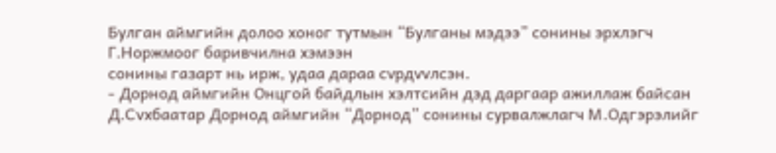Булган аймгийн долоо хоног тутмын “Булганы мэдээ” сонины эрхлэгч Г.Норжмоог баривчилна хэмээн
сонины газарт нь ирж, удаа дараа сvрдvvлсэн.
- Дорнод аймгийн Онцгой байдлын хэлтсийн дэд даргаар ажиллаж байсан Д.Сvхбаатар Дорнод аймгийн “Дорнод” сонины сурвалжлагч М.Одгэрэлийг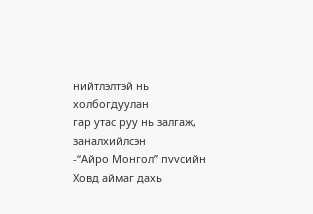нийтлэлтэй нь холбогдуулан
гар утас руу нь залгаж, заналхийлсэн
-“Айро Монгол” пvvсийн Ховд аймаг дахь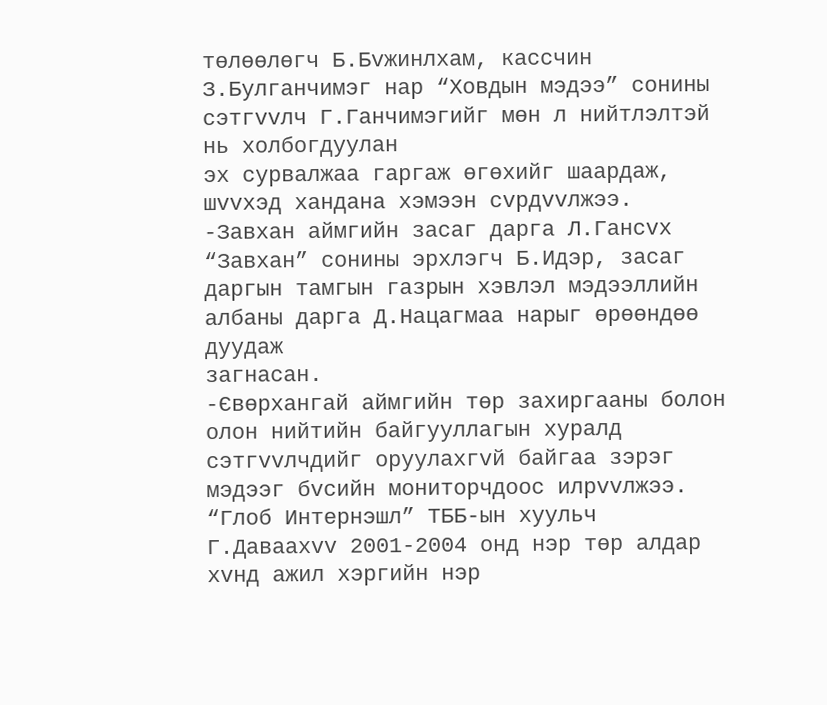төлөөлөгч Б.Бvжинлхам, кассчин З.Булганчимэг нар “Ховдын мэдээ” сонины сэтгvvлч Г.Ганчимэгийг мөн л нийтлэлтэй нь холбогдуулан
эх сурвалжаа гаргаж өгөхийг шаардаж, шvvхэд хандана хэмээн сvрдvvлжээ.
-Завхан аймгийн засаг дарга Л.Гансvх “Завхан” сонины эрхлэгч Б.Идэр, засаг даргын тамгын газрын хэвлэл мэдээллийн албаны дарга Д.Нацагмаа нарыг өрөөндөө дуудаж
загнасан.
-Євөрхангай аймгийн төр захиргааны болон олон нийтийн байгууллагын хуралд сэтгvvлчдийг оруулахгvй байгаа зэрэг мэдээг бvсийн мониторчдоос илрvvлжээ.
“Глоб Интернэшл” ТББ-ын хуульч Г.Даваахvv 2001-2004 онд нэр төр алдар хvнд ажил хэргийн нэр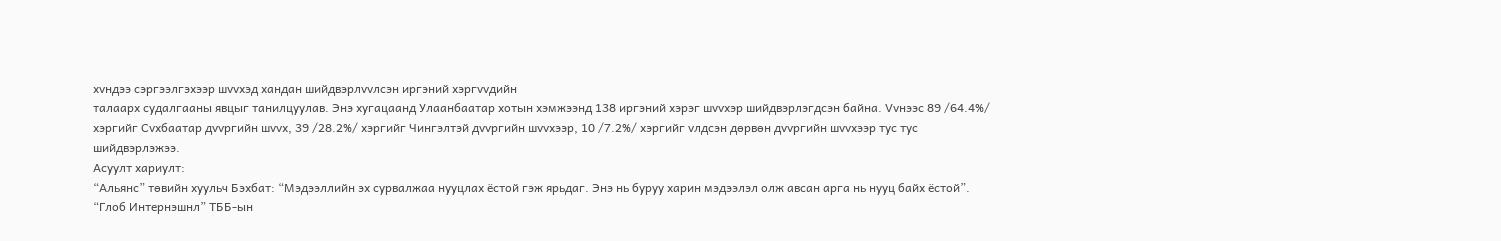хvндээ сэргээлгэхээр шvvхэд хандан шийдвэрлvvлсэн иргэний хэргvvдийн
талаарх судалгааны явцыг танилцуулав. Энэ хугацаанд Улаанбаатар хотын хэмжээнд 138 иргэний хэрэг шvvхэр шийдвэрлэгдсэн байна. Vvнээс 89 /64.4%/ хэргийг Сvхбаатар дvvргийн шvvх, 39 /28.2%/ хэргийг Чингэлтэй дvvргийн шvvхээр, 10 /7.2%/ хэргийг vлдсэн дөрвөн дvvргийн шvvхээр тус тус шийдвэрлэжээ.
Асуулт хариулт:
“Альянс” төвийн хуульч Бэхбат: “Мэдээллийн эх сурвалжаа нууцлах ёстой гэж ярьдаг. Энэ нь буруу харин мэдээлэл олж авсан арга нь нууц байх ёстой”.
“Глоб Интернэшнл” ТББ-ын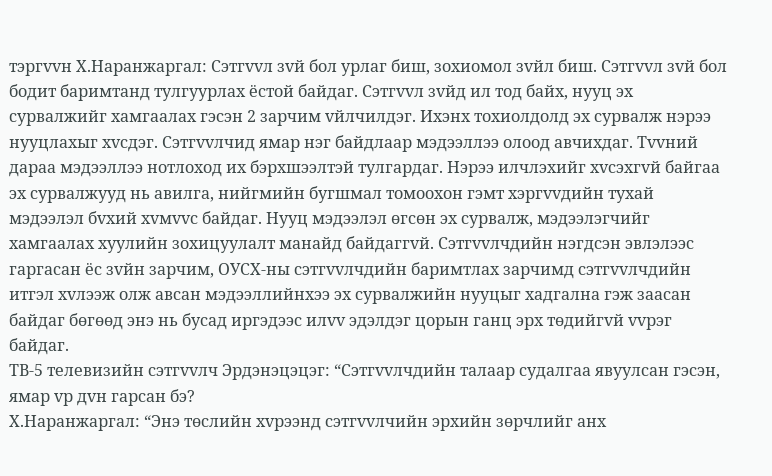тэргvvн Х.Наранжаргал: Сэтгvvл зvй бол урлаг биш, зохиомол зvйл биш. Сэтгvvл зvй бол бодит баримтанд тулгуурлах ёстой байдаг. Сэтгvvл зvйд ил тод байх, нууц эх сурвалжийг хамгаалах гэсэн 2 зарчим vйлчилдэг. Ихэнх тохиолдолд эх сурвалж нэрээ нууцлахыг хvсдэг. Сэтгvvлчид ямар нэг байдлаар мэдээллээ олоод авчихдаг. Тvvний дараа мэдээллээ нотлоход их бэрхшээлтэй тулгардаг. Нэрээ илчлэхийг хvсэхгvй байгаа эх сурвалжууд нь авилга, нийгмийн бугшмал томоохон гэмт хэргvvдийн тухай мэдээлэл бvхий хvмvvс байдаг. Нууц мэдээлэл өгсөн эх сурвалж, мэдээлэгчийг хамгаалах хуулийн зохицуулалт манайд байдаггvй. Сэтгvvлчдийн нэгдсэн эвлэлээс гаргасан ёс зvйн зарчим, ОУСХ-ны сэтгvvлчдийн баримтлах зарчимд сэтгvvлчдийн итгэл хvлээж олж авсан мэдээллийнхээ эх сурвалжийн нууцыг хадгална гэж заасан байдаг бөгөөд энэ нь бусад иргэдээс илvv эдэлдэг цорын ганц эрх төдийгvй vvрэг байдаг.
ТВ-5 телевизийн сэтгvvлч Эрдэнэцэцэг: “Сэтгvvлчдийн талаар судалгаа явуулсан гэсэн, ямар vр дvн гарсан бэ?
Х.Наранжаргал: “Энэ төслийн хvрээнд сэтгvvлчийн эрхийн зөрчлийг анх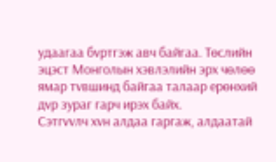удаагаа бvртгэж авч байгаа. Төслийн эцэст Монголын хэвлэлийн эрх чөлөө ямар тvвшинд байгаа талаар ерөнхий дvр зураг гарч ирэх байх.
Сэтгvvлч хvн алдаа гаргаж, алдаатай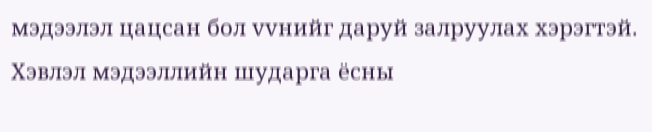мэдээлэл цацсан бол vvнийг даруй залруулах хэрэгтэй. Хэвлэл мэдээллийн шударга ёсны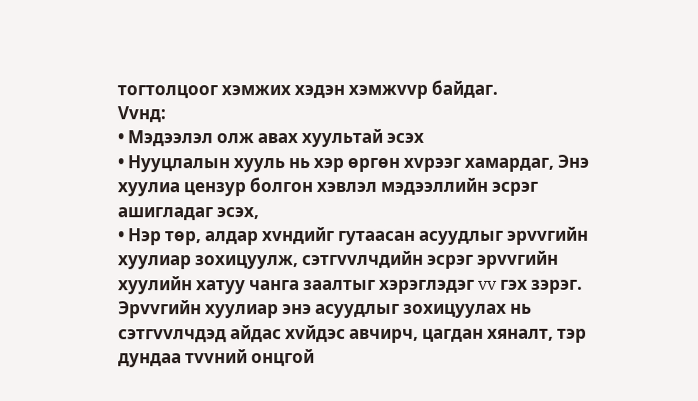тогтолцоог хэмжих хэдэн хэмжvvр байдаг.
Vvнд:
• Мэдээлэл олж авах хуультай эсэх
• Нууцлалын хууль нь хэр өргөн хvрээг хамардаг, Энэ хуулиа цензур болгон хэвлэл мэдээллийн эсрэг ашигладаг эсэх,
• Нэр төр, алдар хvндийг гутаасан асуудлыг эрvvгийн хуулиар зохицуулж, сэтгvvлчдийн эсрэг эрvvгийн хуулийн хатуу чанга заалтыг хэрэглэдэг vv гэх зэрэг. Эрvvгийн хуулиар энэ асуудлыг зохицуулах нь сэтгvvлчдэд айдас хvйдэс авчирч, цагдан хяналт, тэр дундаа тvvний онцгой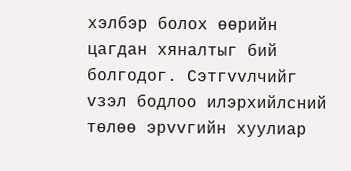хэлбэр болох өөрийн цагдан хяналтыг бий болгодог. Сэтгvvлчийг vзэл бодлоо илэрхийлсний төлөө эрvvгийн хуулиар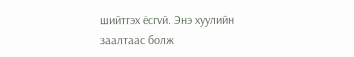шийтгэх ёсгvй. Энэ хуулийн заалтаас болж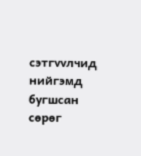сэтгvvлчид нийгэмд бугшсан сөрөг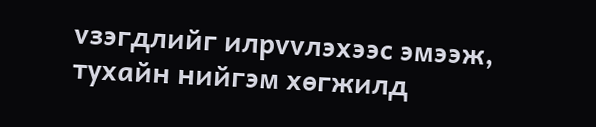vзэгдлийг илрvvлэхээс эмээж, тухайн нийгэм хөгжилд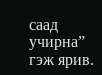саад учирна” гэж ярив.